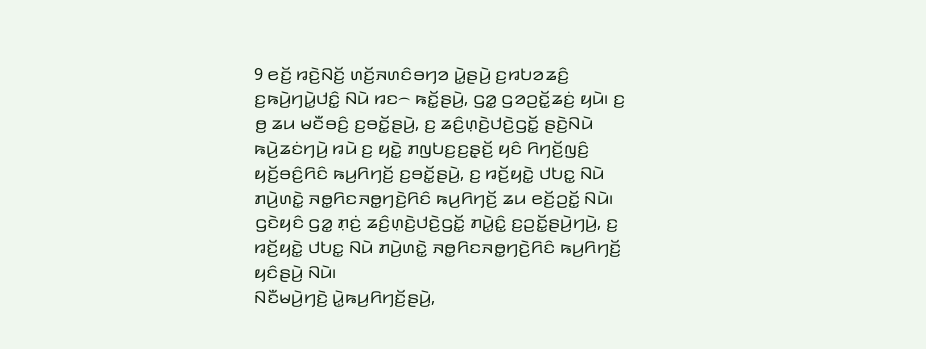9 ꤕꤢꤩ꤬ ꤙꤢꤧ꤬ꤡꤢꤩ꤬ ꤛꤢꤩ꤬ꤏꤛꤢꤨꤋꤚꤤ ꤣꤧ꤭ꤔꤣꤧ꤬ ꤢ꤬ꤙꤝꤤꤘꤢꤨ꤬ ꤢ꤬ꤒꤣꤧ꤬ꤚꤣꤧ꤭ꤓꤢꤨ꤭ ꤡꤣꤧ ꤙꤢ꤮ ꤒꤢꤩ꤭ꤔꤣꤧ꤬, ꤞꤤ꤭ ꤞꤤꤑꤢꤩ꤭ꤘꤢꤦ꤬ ꤟꤣꤧ꤯ ꤢ꤬ ꤥ꤬ ꤘꤣ ꤗꤢꤪꤋꤢꤨ꤬ ꤢ꤬ꤋꤢꤩ꤭ꤔꤣꤧ꤬, ꤢ꤬ ꤘꤢꤨ꤬ꤛ꤫ꤢꤧ꤬ꤓꤢꤧ꤬ꤞꤢꤩ꤭ ꤔꤢꤧ꤬ꤡꤣꤧ ꤒꤣꤧ꤬ꤘꤢꤦꤚꤣꤧ꤬ ꤙꤣꤧ ꤢ꤬ ꤟꤢꤧ꤭ ꤊꤜꤝꤢ꤬ꤢ꤬ꤔ꤫ꤢꤩ꤬ ꤟꤢꤨ ꤖꤚꤢꤩ꤬ꤜꤢꤨ꤬ ꤟꤢꤩ꤬ꤋꤢꤨ꤬ꤖꤢꤨ ꤒꤣ꤬ꤖꤚꤢꤩ꤬ ꤢ꤬ꤋꤢꤩ꤭ꤔꤣꤧ꤬, ꤢ꤬ ꤙꤢꤩ꤬ꤟꤢꤧ꤭ ꤓꤝꤢ꤭ ꤡꤣꤧ ꤊꤣꤧ꤬ꤛꤢꤧ꤭ ꤏꤥ꤭ꤖꤢꤏꤥ꤭ꤚꤢꤧ꤬ꤖꤢꤨ ꤒꤣ꤬ꤖꤚꤢꤩ꤬ ꤘꤣ ꤕꤢꤩ꤬ꤑꤢꤩ꤭ ꤡꤣꤧ꤯ ꤞꤢꤧꤟꤢꤨ ꤞꤤ꤭ ꤊ꤫ꤢꤦ꤬ ꤘꤢꤨ꤬ꤛ꤫ꤢꤧ꤬ꤓꤢꤧ꤬ꤞꤢꤩ꤭ ꤊꤣꤧ꤭ꤢꤨ꤭ ꤢ꤬ꤑꤢꤩ꤭ꤔꤣꤧ꤬ꤚꤣꤧ꤬, ꤢ꤬ ꤙꤢꤩ꤬ꤟꤢꤧ꤭ ꤓꤝꤢ꤭ ꤡꤣꤧ ꤊꤣꤧ꤬ꤛꤢꤧ꤭ ꤏꤥ꤭ꤖꤢꤏꤥ꤭ꤚꤢꤧ꤬ꤖꤢꤨ ꤒꤣ꤬ꤖꤚꤢꤩ꤬ ꤟꤢꤨꤔꤣꤧ꤬ ꤡꤣꤧ꤯
ꤡꤢꤪꤗꤣꤧ꤬ꤚꤢꤧ꤬ ꤣꤧ꤭ꤒꤣ꤬ꤖꤚꤢꤩ꤬ꤔꤣꤧ꤬,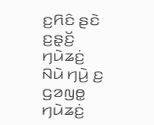ꤢ꤬ꤖꤢꤨ ꤔꤢꤧ ꤢ꤬ꤔ꤫ꤢꤩ꤬ ꤚꤣꤧꤘꤢꤦ꤬ ꤡꤣꤧ ꤚꤣꤧ꤬ ꤢ꤬ ꤞꤤꤜꤥ꤭ ꤚꤣꤧꤘꤢꤦ꤬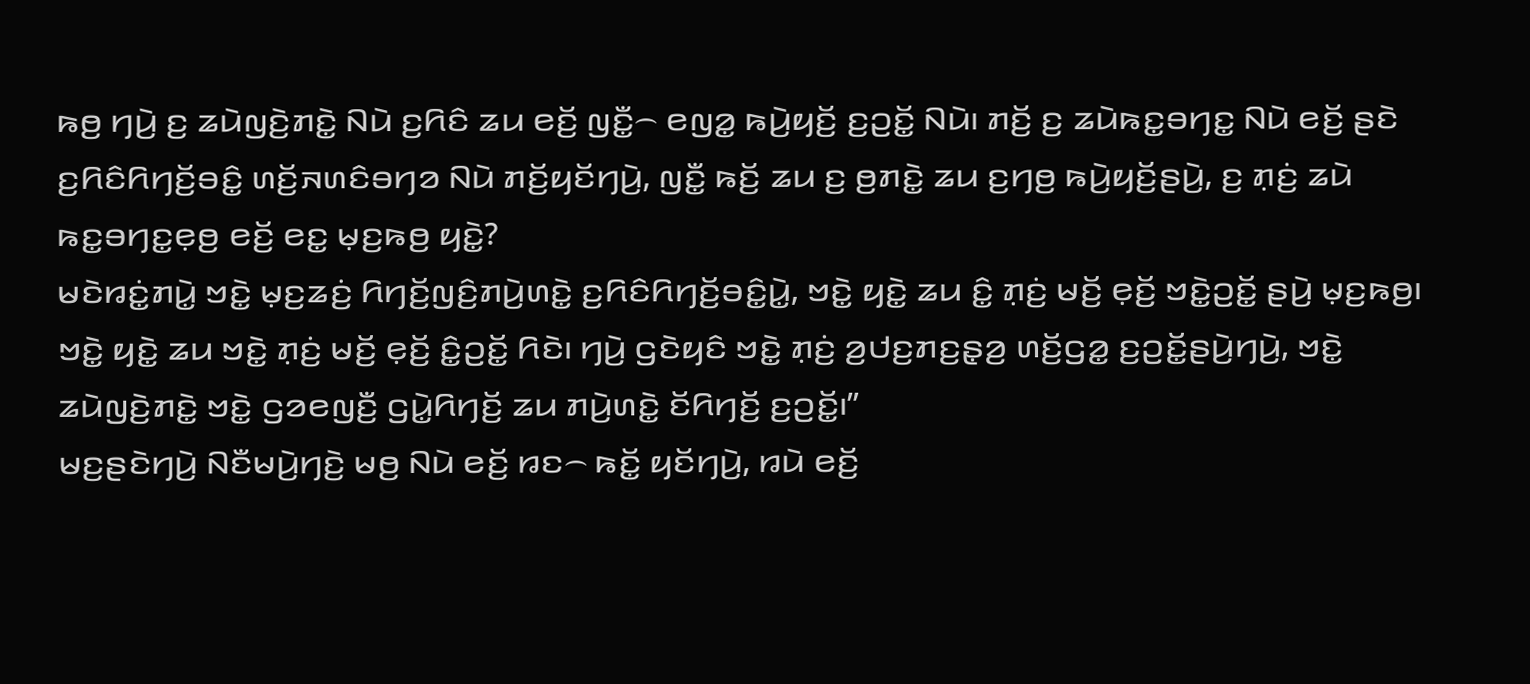ꤒꤥ꤬ ꤚꤣꤧ꤬ ꤢ꤬ ꤘꤣꤧꤜꤢꤧ꤬ꤊꤢꤧ꤭ ꤡꤣꤧ ꤢ꤬ꤖꤢꤨ ꤘꤣ ꤕꤢꤩ꤬ ꤜꤢꤪ꤭꤮ ꤕꤜꤤ꤭ ꤒꤣꤧ꤬ꤟꤢꤩ꤬ ꤢ꤬ꤑꤢꤩ꤭ ꤡꤣꤧ꤯ ꤊꤢꤩ꤬ ꤢ꤬ ꤘꤣꤧꤒꤢ꤭ꤋꤚꤢ꤭ ꤡꤣꤧ ꤕꤢꤩ꤬ ꤔꤢꤧ ꤢ꤬ꤖꤢꤨꤖꤚꤢꤩ꤬ꤋꤢꤨ꤭ ꤛꤢꤩ꤬ꤏꤛꤢꤨꤋꤚꤤ ꤡꤣꤧ ꤊꤢꤩ꤬ꤟꤢꤩꤚꤣꤧ꤬, ꤜꤢꤪ꤭ ꤒꤢꤩ꤬ ꤘꤣ ꤢ꤬ ꤥ꤬ꤊꤢꤧ꤭ ꤘꤣ ꤢ꤬ꤚꤥ꤬ ꤒꤣꤧ꤬ꤟꤢꤩ꤬ꤔꤣꤧ꤬, ꤢ꤬ ꤊ꤫ꤢꤦ꤬ ꤘꤣꤧ ꤒꤢ꤭ꤋꤚꤢ꤭ꤕ꤫ꤥ꤬ ꤕꤢꤩ꤬ ꤕꤢ꤭ ꤗ꤫ꤢ꤬ꤒꤥ꤬ ꤟꤢꤧ꤭?
ꤗꤢꤧꤙꤢꤦ꤭ꤊꤣꤧ꤭ ꤠꤢꤧ꤭ ꤗ꤫ꤢ꤬ꤘꤢꤦ꤬ ꤖꤚꤢꤩ꤬ꤜꤢꤨ꤬ꤊꤣꤧ꤬ꤛꤢꤧ꤭ ꤢ꤬ꤖꤢꤨꤖꤚꤢꤩ꤬ꤋꤢꤨ꤭ꤣꤧ꤭, ꤠꤢꤧ꤭ ꤟꤢꤧ꤭ ꤘꤣ ꤢꤨ꤭ ꤊ꤫ꤢꤦ꤬ ꤗꤢꤩ꤬ ꤕ꤫ꤢꤩ꤬ ꤠꤢꤧ꤭ꤑꤢꤩ꤭ ꤔꤣꤧ꤬ ꤗ꤫ꤢ꤬ꤒꤥ꤬꤯ ꤠꤢꤧ꤭ ꤟꤢꤧ꤭ ꤘꤣ ꤠꤢꤧ꤭ ꤊ꤫ꤢꤦ꤬ ꤗꤢꤩ꤬ ꤕ꤫ꤢꤩ꤬ ꤢꤨ꤭ꤑꤢꤩ꤭ ꤖꤢꤧ꤯ ꤚꤣꤧ꤬ ꤞꤢꤧꤟꤢꤨ ꤠꤢꤧ꤭ ꤊ꤫ꤢꤦ꤬ ꤤ꤬ꤓꤢ꤬ꤊꤢ꤬ꤔ꤫ꤤ꤬ ꤛꤢꤩ꤬ꤞꤤ꤭ ꤢ꤬ꤑꤢꤩ꤭ꤔꤣꤧ꤬ꤚꤣꤧ꤬, ꤠꤢꤧ꤭ ꤘꤣꤧꤜꤢꤧ꤬ꤊꤢꤧ꤭ ꤠꤢꤧ꤭ ꤞꤤꤕꤜꤢꤪ꤬ ꤞꤣꤧ꤭ꤖꤚꤢꤩ꤬ ꤘꤣ ꤊꤣꤧ꤬ꤛꤢꤧ꤭ ꤢꤩꤖꤚꤢꤩ꤬ ꤢ꤬ꤑꤢꤩ꤭꤯”
ꤗꤢ꤬ꤔꤢꤧꤚꤣꤧ꤬ ꤡꤢꤪꤗꤣꤧ꤬ꤚꤢꤧ꤬ ꤗꤥ꤬ ꤡꤣꤧ ꤕꤢꤩ꤬ ꤙꤢ꤮ ꤒꤢꤩ꤭ ꤟꤢꤩꤚꤣꤧ꤬, ꤙꤣꤧ ꤕꤢꤩ꤬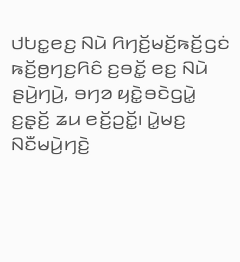ꤓꤝꤢ꤭ꤕꤢ꤬ ꤡꤣꤧ ꤖꤚꤢꤩ꤬ꤗꤢꤩ꤬ꤒꤢꤩ꤬ꤞꤢꤦ ꤒꤢꤩ꤬ꤥ꤬ꤚꤢ꤬ꤖꤢꤨ ꤢ꤬ꤋꤢꤩ꤭ ꤕꤢ꤬ ꤡꤣꤧ ꤔꤣꤧ꤬ꤚꤣꤧ꤬, ꤋꤚꤤ ꤟꤢꤧ꤭ꤋꤢꤧꤞꤣꤧ꤭ ꤢ꤬ꤔ꤫ꤢꤩ꤬ ꤘꤣ ꤕꤢꤩ꤬ꤑꤢꤩ꤭꤯ ꤣꤧ꤭ꤗꤢ꤬ ꤡꤢꤪꤗꤣꤧ꤬ꤚꤢꤧ꤬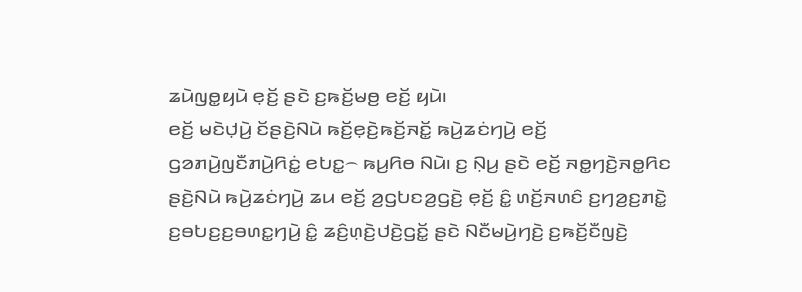ꤘꤣꤧꤜꤥ꤭ꤟꤣꤧ ꤕ꤫ꤢꤩ꤬ ꤔꤢꤧ ꤢ꤬ꤒꤢꤩ꤬ꤗꤥ꤬ ꤕꤢꤩ꤬ ꤟꤣꤧ꤯
ꤕꤢꤩ꤬ ꤗꤢꤧꤓ꤫ꤣꤧ꤬ ꤢꤩꤔꤢꤧ꤬ꤡꤣꤧ ꤒꤢꤩ꤬ꤕ꤫ꤢꤧ꤬ꤒꤢꤩ꤬ꤏꤢꤩ꤭ ꤒꤣꤧ꤬ꤘꤢꤦꤚꤣꤧ꤬ ꤕꤢꤩ꤬ ꤞꤤꤊꤣꤧ꤬ꤜꤢꤪꤊꤣꤧ꤬ꤖꤢꤦ꤭ ꤕꤝꤢ꤭꤮ ꤒꤣ꤬ꤖꤥ ꤡꤣꤧ꤯ ꤢ꤬ ꤡ꤫ꤣ꤬ ꤔꤢꤧ ꤕꤢꤩ꤬ ꤏꤥ꤭ꤚꤢꤧ꤬ꤏꤥ꤭ꤖꤢ ꤔꤢꤧ꤬ꤡꤣꤧ ꤒꤣꤧ꤬ꤘꤢꤦꤚꤣꤧ꤬ ꤘꤣ ꤕꤢꤩ꤬ ꤤ꤬ꤞꤝꤢꤤ꤬ꤞꤢꤧ꤬ ꤕ꤫ꤢꤩ꤬ ꤢꤨ꤭ ꤛꤢꤩ꤬ꤏꤛꤢꤨ ꤢ꤬ꤚꤤ꤬ꤢ꤬ꤊꤢꤧ꤭ ꤢ꤬ꤋꤝꤢ꤬ꤢ꤬ꤋꤛꤢ꤭ꤚꤣꤧ꤬ ꤢꤨ꤭ ꤘꤢꤨ꤬ꤛ꤫ꤢꤧ꤬ꤓꤢꤧ꤬ꤞꤢꤩ꤭ ꤔꤢꤧ ꤡꤢꤪꤗꤣꤧ꤬ꤚꤢꤧ꤬ ꤢ꤬ꤒꤢꤩ꤬ꤢꤪꤜꤢꤧ꤬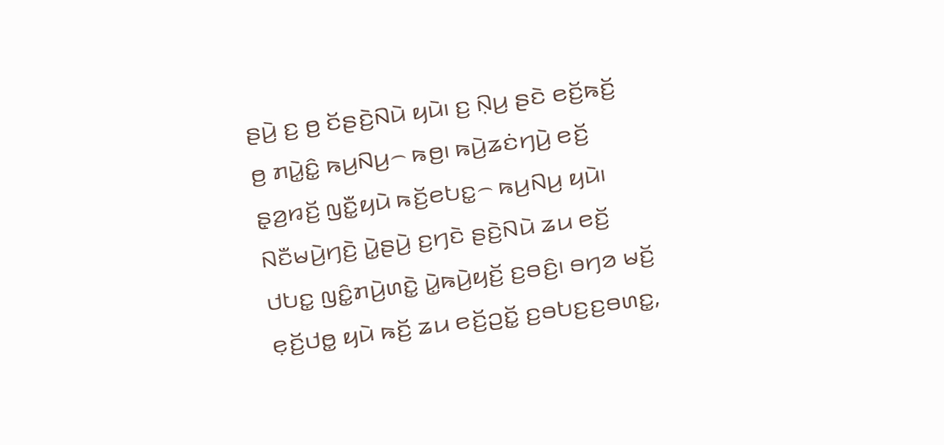ꤔꤣꤧ꤬ ꤢ꤬ ꤥ꤬ ꤢꤩꤔꤢꤧ꤬ꤡꤣꤧ ꤟꤣꤧ꤯ ꤢ꤬ ꤡ꤫ꤣ꤬ ꤔꤢꤧ ꤕꤢꤩ꤬ꤒꤢꤩ꤬ ꤥ꤬ ꤊꤣꤧ꤭ꤢꤨ꤭ ꤒꤣ꤬ꤡꤣ꤬꤮ ꤒꤥ꤬꤯ ꤒꤣꤧ꤬ꤘꤢꤦꤚꤣꤧ꤬ ꤕꤢꤩ꤬ ꤔ꤫ꤤ꤬ꤙꤢꤩ꤬ ꤜꤢꤪ꤭ꤟꤣꤧ ꤒꤢꤩ꤬ꤕꤝꤢ꤭꤮ ꤒꤣ꤬ꤡꤣ꤬ ꤟꤣꤧ꤯
ꤡꤢꤪꤗꤣꤧ꤬ꤚꤢꤧ꤬ ꤣꤧ꤭ꤔꤣꤧ꤬ ꤢ꤬ꤚꤢꤧ ꤔꤢꤧ꤬ꤡꤣꤧ ꤘꤣ ꤕꤢꤩ꤬ ꤓꤝꤢ꤭ ꤜꤢꤨ꤭ꤊꤣꤧ꤬ꤛꤢꤧ꤭ ꤣꤧ꤭ꤒꤣꤧ꤬ꤟꤢꤩ꤬ ꤢ꤬ꤋꤢꤨ꤬꤯ ꤋꤚꤤ ꤗꤢꤩ꤬ ꤕ꤫ꤢꤩ꤬ꤓꤥ꤭ ꤟꤣꤧ ꤒꤢꤩ꤬ ꤘꤣ ꤕꤢꤩ꤬ꤑꤢꤩ꤭ ꤢ꤬ꤋꤝꤢ꤬ꤢ꤬ꤋꤛꤢ꤭,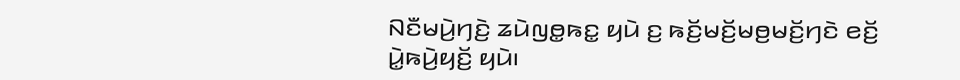ꤡꤢꤪꤗꤣꤧ꤬ꤚꤢꤧ꤬ ꤘꤣꤧꤜꤥ꤭ꤒꤢ꤭ ꤟꤣꤧ ꤢ꤬ ꤒꤢꤩ꤬ꤗꤢꤩ꤬ꤗꤥ꤬ꤗꤢꤩ꤬ꤚꤢꤧ ꤕꤢꤩ꤬ ꤣꤧ꤭ꤒꤣꤧ꤬ꤟꤢꤩ꤬ ꤟꤣꤧ꤯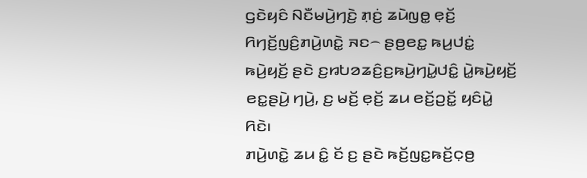ꤞꤢꤧꤟꤢꤨ ꤡꤢꤪꤗꤣꤧ꤬ꤚꤢꤧ꤬ ꤊ꤫ꤢꤦ꤬ ꤘꤣꤧꤜꤥ꤭ ꤕ꤫ꤢꤩ꤬ ꤖꤚꤢꤩ꤬ꤜꤢꤨ꤬ꤊꤣꤧ꤬ꤛꤢꤧ꤭ ꤏꤢ꤮ ꤔꤥ꤬ꤕꤢ꤭ ꤒꤣ꤬ꤓꤢꤦ꤭ ꤒꤣꤧ꤬ꤟꤢꤩ꤬ ꤔꤢꤧ ꤢ꤬ꤙꤝꤤꤘꤢꤨ꤬ꤢ꤬ꤒꤣꤧ꤬ꤚꤣꤧ꤭ꤓꤢꤨ꤭ ꤣꤧ꤭ꤒꤣꤧ꤬ꤟꤢꤩ꤬ ꤕꤢ꤭ꤔꤣꤧ꤬ ꤚꤣꤧ꤬, ꤢ꤬ ꤗꤢꤩ꤬ ꤕ꤫ꤢꤩ꤬ ꤘꤣ ꤕꤢꤩ꤬ꤑꤢꤩ꤭ ꤟꤢꤨꤣꤧ꤭ ꤖꤢꤧ꤯
ꤊꤣꤧ꤬ꤛꤢꤧ꤭ ꤘꤣ ꤢꤨ꤭ ꤢꤩ ꤢ꤬ ꤔꤢꤧ ꤒꤢꤩ꤬ꤜꤢ꤭ꤒꤢꤩ꤬ꤍ꤫ꤥ꤬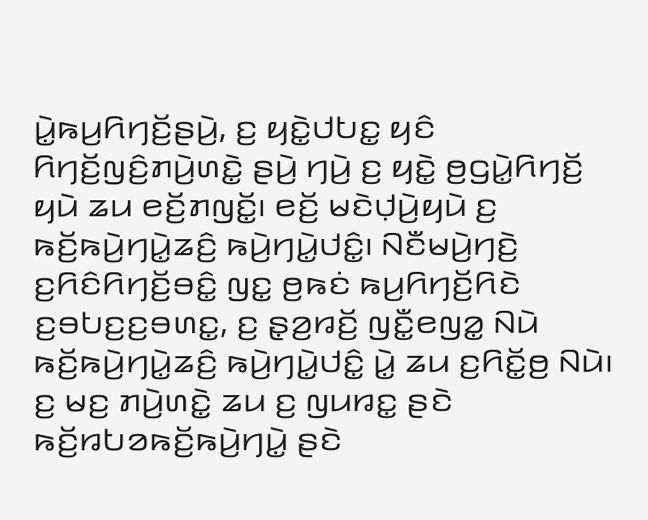ꤣꤧ꤭ꤒꤣ꤬ꤖꤚꤢꤩ꤬ꤔꤣꤧ꤬, ꤢ꤬ ꤟꤢꤧ꤭ꤓꤝꤢ꤭ ꤟꤢꤨ ꤖꤚꤢꤩ꤬ꤜꤢꤨ꤬ꤊꤣꤧ꤬ꤛꤢꤧ꤭ ꤔꤣꤧ꤬ ꤚꤣꤧ꤬ ꤢ꤬ ꤟꤢꤧ꤭ ꤥ꤬ꤞꤣꤧ꤭ꤖꤚꤢꤩ꤬ ꤟꤣꤧ ꤘꤣ ꤕꤢꤩ꤬ꤊꤜꤢꤩ꤭꤯ ꤕꤢꤩ꤬ ꤗꤢꤧꤓ꤫ꤣꤧ꤬ꤟꤣꤧ ꤢ꤬ ꤒꤢꤩ꤬ꤒꤣꤧ꤬ꤚꤣꤧ꤭ꤘꤢꤨ꤬ ꤒꤣꤧ꤬ꤚꤣꤧ꤭ꤓꤢꤨ꤭꤯ ꤡꤢꤪꤗꤣꤧ꤬ꤚꤢꤧ꤬ ꤢ꤬ꤖꤢꤨꤖꤚꤢꤩ꤬ꤋꤢꤨ꤭ ꤜꤢ꤭ ꤥ꤬ꤒꤢꤦ ꤒꤣ꤬ꤖꤚꤢꤩ꤬ꤖꤢꤧ ꤢ꤬ꤋꤝꤢ꤬ꤢ꤬ꤋꤛꤢ꤭, ꤢ꤬ ꤔ꤫ꤤ꤬ꤙꤢꤩ꤬ ꤜꤢꤪ꤭ꤕꤜꤤ꤭ ꤡꤣꤧ ꤒꤢꤩ꤬ꤒꤣꤧ꤬ꤚꤣꤧ꤭ꤘꤢꤨ꤬ ꤒꤣꤧ꤬ꤚꤣꤧ꤭ꤓꤢꤨ꤭ ꤣꤧ꤭ ꤘꤣ ꤢ꤬ꤖꤢꤩ꤭ꤥ꤬ ꤡꤣꤧ꤯ ꤢ꤬ ꤗꤢ꤬ ꤊꤣꤧ꤬ꤛꤢꤧ꤭ ꤘꤣ ꤢ꤬ ꤜꤣꤙꤢ꤭ ꤔꤢꤧ ꤒꤢꤩ꤬ꤙꤝꤤꤒꤢꤩ꤬ꤒꤣꤧ꤬ꤚꤣꤧ꤭ ꤔꤢꤧ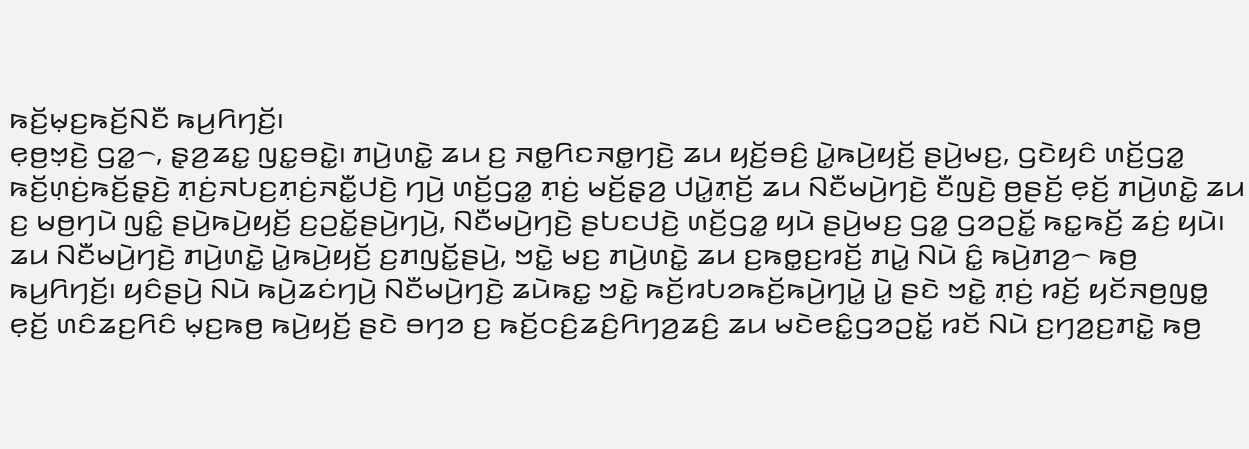ꤒꤢꤩ꤬ꤗ꤫ꤢ꤬ꤒꤢꤩ꤬ꤡꤢꤪ ꤒꤣ꤬ꤖꤚꤢꤩ꤬꤯
ꤕ꤫ꤥ꤬ꤠ꤫ꤢꤧ꤬ ꤞꤤ꤭꤮, ꤔ꤫ꤤ꤬ꤘꤢ꤭ ꤜꤢ꤭ꤋꤢꤧ꤭꤯ ꤊꤣꤧ꤬ꤛꤢꤧ꤭ ꤘꤣ ꤢ꤬ ꤏꤥ꤭ꤖꤢꤏꤥ꤭ꤚꤢꤧ꤬ ꤘꤣ ꤟꤢꤩ꤬ꤋꤢꤨ꤬ ꤣꤧ꤭ꤒꤣꤧ꤬ꤟꤢꤩ꤬ ꤔꤣꤧ꤬ꤗꤢ꤬, ꤞꤢꤧꤟꤢꤨ ꤛꤢꤩ꤬ꤞꤤ꤭ ꤒꤢꤩ꤬ꤛ꤫ꤢꤦ꤬ꤒꤢꤩ꤬ꤔ꤫ꤢꤧ꤬ ꤊ꤫ꤢꤦ꤬ꤏꤝꤢ꤬ꤊ꤫ꤢꤦ꤬ꤏꤢꤪ꤭ꤓꤢꤧ꤬ ꤚꤣꤧ꤬ ꤛꤢꤩ꤬ꤞꤤ꤭ ꤊ꤫ꤢꤦ꤬ ꤗꤢꤩ꤬ꤔ꤫ꤤ꤬ ꤓꤣꤧ꤭ꤊ꤫ꤢꤩ꤬ ꤘꤣ ꤡꤢꤪꤗꤣꤧ꤬ꤚꤢꤧ꤬ ꤢꤪꤜꤢꤧ꤬ ꤥ꤬ꤔꤢꤩ꤬ ꤕ꤫ꤢꤩ꤬ ꤊꤣꤧ꤬ꤛꤢꤧ꤭ ꤘꤣ ꤢ꤬ ꤗꤥ꤬ꤚꤣꤧ ꤜꤢꤨ꤭ ꤔꤣꤧ꤬ꤒꤣꤧ꤬ꤟꤢꤩ꤬ ꤢ꤬ꤑꤢꤩ꤭ꤔꤣꤧ꤬ꤚꤣꤧ꤬, ꤡꤢꤪꤗꤣꤧ꤬ꤚꤢꤧ꤬ ꤔꤝꤢꤓꤢꤧ꤬ ꤛꤢꤩ꤬ꤞꤤ꤭ ꤟꤣꤧ ꤔꤣꤧ꤬ꤗꤢ꤬ ꤞꤤ꤭ ꤞꤤꤑꤢꤩ꤭ ꤒꤢ꤭ꤒꤢꤩ꤬ ꤘꤢꤦ꤬ ꤟꤣꤧ꤯
ꤘꤣ ꤡꤢꤪꤗꤣꤧ꤬ꤚꤢꤧ꤬ ꤊꤣꤧ꤬ꤛꤢꤧ꤭ ꤣꤧ꤭ꤒꤣꤧ꤬ꤟꤢꤩ꤬ ꤢ꤬ꤊꤜꤢꤩ꤭ꤔꤣꤧ꤬, ꤠꤢꤧ꤭ ꤗꤢ꤬ ꤊꤣꤧ꤬ꤛꤢꤧ꤭ ꤘꤣ ꤢ꤬ꤒꤥ꤭ꤢ꤬ꤙꤢꤩ꤬ ꤊꤣꤧ꤭ ꤡꤣꤧ ꤢꤨ꤭ ꤒꤣꤧ꤬ꤊꤤ꤬꤮ ꤒꤥ꤬ ꤒꤣ꤬ꤖꤚꤢꤩ꤬꤯ ꤟꤢꤨꤔꤣꤧ꤬ ꤡꤣꤧ ꤒꤣꤧ꤬ꤘꤢꤦꤚꤣꤧ꤬ ꤡꤢꤪꤗꤣꤧ꤬ꤚꤢꤧ꤬ ꤘꤣꤧꤒꤢ꤭ ꤠꤢꤧ꤭ ꤒꤢꤩ꤬ꤙꤝꤤꤒꤢꤩ꤬ꤒꤣꤧ꤬ꤚꤣꤧ꤭ ꤣꤧ꤭ ꤔꤢꤧ ꤠꤢꤧ꤭ ꤊ꤫ꤢꤦ꤬ ꤙꤢꤩ꤬ ꤟꤢꤩꤏꤥ꤬ꤜꤥ꤭ ꤕ꤫ꤢꤩ꤬ ꤛꤢꤨꤘꤢ꤬ꤖꤢꤨ ꤗ꤫ꤢ꤬ꤒꤥ꤬ ꤒꤣꤧ꤬ꤟꤢꤩ꤬ ꤔꤢꤧ ꤋꤚꤤ ꤢ꤬ ꤒꤢꤩ꤬ꤍꤢꤨ꤬ꤘꤢꤨ꤬ꤖꤚꤤ꤬ꤘꤢꤨ꤬ ꤘꤣ ꤗꤢꤧꤕꤢꤨ꤭ꤞꤤꤑꤢꤩ꤭ ꤙꤢꤩ ꤡꤣꤧ ꤢ꤬ꤚꤤ꤬ꤢ꤬ꤊꤢꤧ꤭ ꤒꤥ꤬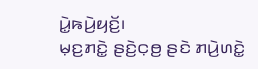ꤣꤧ꤭ꤒꤣꤧ꤬ꤟꤢꤩ꤬꤯
ꤗ꤫ꤢ꤬ꤊꤢꤧ꤭ ꤔꤢꤧ꤬ꤍ꤫ꤥ꤬ ꤔꤢꤧ ꤊꤣꤧ꤬ꤛꤢꤧ꤭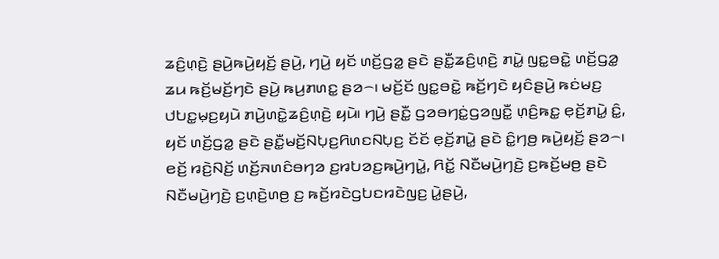ꤘꤢꤨ꤬ꤛ꤫ꤢꤧ꤬ ꤔꤣꤧ꤬ꤒꤣꤧ꤬ꤟꤢꤩ꤬ ꤔꤣꤧ꤬, ꤚꤣꤧ꤬ ꤟꤢꤩ ꤛꤢꤩ꤬ꤞꤤ꤭ ꤔꤢꤧ ꤔꤢꤪ꤭ꤘꤢꤨ꤬ꤛ꤫ꤢꤧ꤬ ꤊꤣꤧ꤭ ꤜꤢ꤭ꤋꤢꤧ꤭ ꤛꤢꤩ꤬ꤞꤤ꤭ ꤘꤣ ꤒꤢꤩ꤬ꤗꤢꤩ꤬ꤚꤢꤧ ꤔꤣꤧ꤬ ꤒꤣ꤬ꤊꤛꤢ꤭ ꤔꤤ꤮꤯ ꤗꤢꤩ꤬ꤢꤩ ꤜꤢ꤭ꤋꤢꤧ꤭ ꤒꤢꤩ꤬ꤚꤢꤧ ꤟꤢꤨꤔꤣꤧ꤬ ꤒꤢꤦꤗꤢ꤬ ꤓꤝꤢ꤭ꤗ꤫ꤢ꤬ꤟꤣꤧ ꤊꤣꤧ꤬ꤛꤢꤧ꤭ꤘꤢꤨ꤬ꤛ꤫ꤢꤧ꤬ ꤟꤣꤧ꤯ ꤚꤣꤧ꤬ ꤔꤢꤪ꤭ ꤞꤤꤋꤚꤢꤦ꤭ꤞꤤꤜꤢꤪ꤭ ꤛ꤫ꤢꤨ꤬ꤒꤢ꤭ ꤕ꤫ꤢꤩ꤬ꤊꤣꤧ꤭ ꤢꤨ꤭, ꤟꤢꤩ ꤛꤢꤩ꤬ꤞꤤ꤭ ꤔꤢꤧ ꤔꤢꤪ꤭ꤗꤢꤩ꤬ꤡꤝ꤫ꤢ꤬ꤖꤛꤢꤡꤝ꤫ꤢ꤬ ꤢꤩꤢꤩ ꤕ꤫ꤢꤩ꤬ꤊꤣꤧ꤭ ꤔꤢꤧ ꤢꤨ꤭ꤚꤥ꤬ ꤒꤣꤧ꤬ꤟꤢꤩ꤬ ꤔꤤ꤮꤯
ꤕꤢꤩ꤬ ꤙꤢꤧ꤬ꤡꤢꤩ꤬ ꤛꤢꤩ꤬ꤏꤛꤢꤨꤋꤚꤤ ꤢ꤬ꤙꤝꤤꤢ꤬ꤒꤣꤧ꤬ꤚꤣꤧ꤭, ꤖꤢꤩ꤭ ꤡꤢꤪꤗꤣꤧ꤬ꤚꤢꤧ꤬ ꤢ꤬ꤒꤢꤩ꤬ꤗꤥ꤬ ꤔꤢꤧ ꤡꤢꤪꤗꤣꤧ꤬ꤚꤢꤧ꤬ ꤢ꤬ꤛ꤫ꤢꤧ꤬ꤛꤥ꤬ ꤢ꤬ ꤒꤢꤩ꤬ꤙꤢꤧꤞꤝꤢꤙꤢꤧꤜꤢ꤬ ꤣꤧ꤭ꤔꤣꤧ꤬,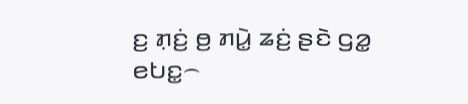ꤢ꤬ ꤊ꤫ꤢꤦ꤬ ꤥ꤬ ꤊꤣꤧ꤭ ꤘꤢꤦ꤬ ꤔꤢꤧ ꤞꤤ꤭ ꤕꤝꤢ꤭꤮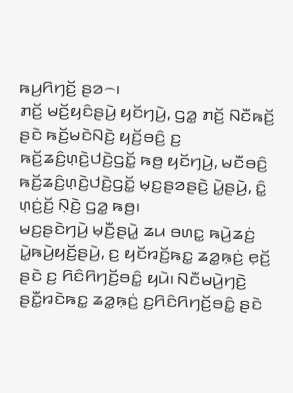ꤒꤣ꤬ꤖꤚꤢꤩ꤬ ꤔꤤ꤮꤯
ꤊꤢꤩ꤬ ꤗꤢꤩ꤬ꤟꤢꤨꤔꤣꤧ꤬ ꤟꤢꤩꤚꤣꤧ꤬, ꤞꤤ꤭ ꤊꤢꤩ꤬ ꤡꤢꤪꤒꤢꤩ꤬ ꤔꤢꤧ ꤒꤢꤩ꤬ꤗꤢꤧꤡꤢꤧ꤬ ꤟꤢꤩ꤬ꤋꤢꤨ꤬ ꤢ꤬ ꤒꤢꤩ꤬ꤘꤢꤨ꤬ꤛ꤫ꤢꤧ꤬ꤓꤢꤧ꤬ꤞꤢꤩ꤭ ꤒꤥ꤬ ꤟꤢꤩꤚꤣꤧ꤬, ꤗꤢꤪꤋꤢꤨ꤬ ꤒꤢꤩ꤬ꤘꤢꤨ꤬ꤛ꤫ꤢꤧ꤬ꤓꤢꤧ꤬ꤞꤢꤩ꤭ ꤗ꤫ꤢ꤬ꤔꤤꤔꤢꤧ꤬ ꤣꤧ꤭ꤔꤣꤧ꤬, ꤢꤨ꤭ ꤛ꤫ꤢꤦ꤬ꤢꤩ꤬ ꤡ꤫ꤢꤧ꤬ ꤞꤤ꤭ ꤒꤥ꤬꤯
ꤗꤢ꤬ꤔꤢꤧꤚꤣꤧ꤬ ꤗ꤫ꤢꤪ꤬ꤔꤣꤧ꤭ ꤘꤣ ꤋꤛꤢ꤭ ꤒꤣꤧ꤬ꤘꤢꤦ꤬ ꤣꤧ꤭ꤒꤣꤧ꤬ꤟꤢꤩ꤬ꤔꤣꤧ꤬, ꤢ꤬ ꤟꤢꤩꤙꤢꤩ꤬ꤒꤢ꤭ ꤘꤤ꤭ꤒ꤫ꤢꤦ꤬ ꤕ꤫ꤢꤩ꤬ ꤔꤢꤧ ꤢ꤬ ꤖꤢꤨꤖꤚꤢꤩ꤬ꤋꤢꤨ꤭ ꤟꤣꤧ꤯ ꤡꤢꤪꤗꤣꤧ꤬ꤚꤢꤧ꤬ ꤔꤢꤪ꤭ꤙꤢꤧꤒꤢ꤭ ꤘꤤ꤭ꤒ꤫ꤢꤦ꤬ ꤢ꤬ꤖꤢꤨꤖꤚꤢꤩ꤬ꤋꤢꤨ꤭ ꤔꤢꤧ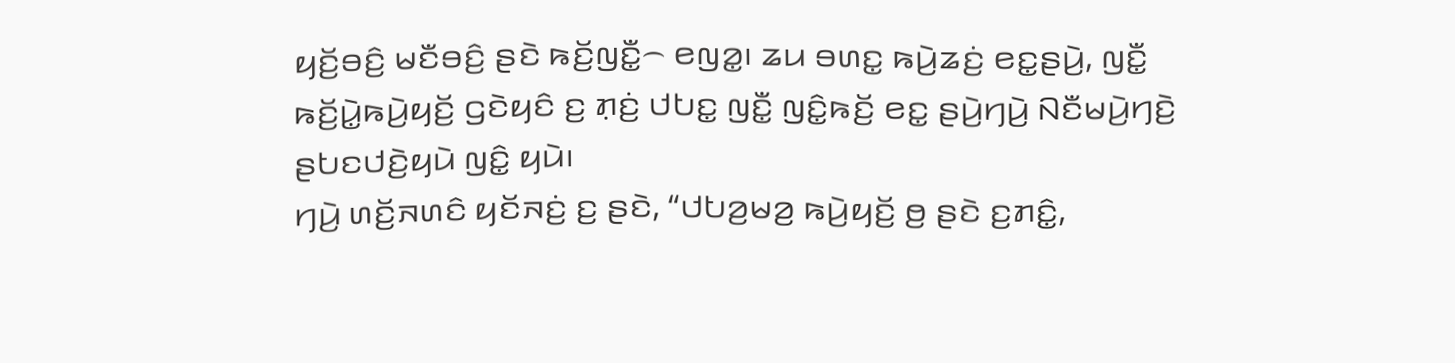ꤟꤢꤩ꤬ꤋꤢꤨ꤬ ꤗꤢꤪꤋꤢꤨ꤬ ꤔꤢꤧ ꤒꤢꤩ꤬ꤜꤢꤪ꤭꤮ ꤕꤜꤤ꤭꤯ ꤘꤣ ꤋꤛꤢ꤭ ꤒꤣꤧ꤬ꤘꤢꤦ꤬ ꤕꤢ꤭ꤔꤣꤧ꤬, ꤜꤢꤪ꤭ ꤒꤢꤩ꤬ꤣꤧ꤭ꤒꤣꤧ꤬ꤟꤢꤩ꤬ ꤞꤢꤧꤟꤢꤨ ꤢ꤬ ꤊ꤫ꤢꤦ꤬ ꤓꤝꤢ꤭ ꤜꤢꤪ꤭ ꤜꤢꤨ꤭ꤒꤢꤩ꤬ ꤕꤢ꤭ ꤔꤣꤧ꤬ꤚꤣꤧ꤬ ꤡꤢꤪꤗꤣꤧ꤬ꤚꤢꤧ꤬ ꤔꤝꤢꤓꤢꤧ꤬ꤟꤣꤧ ꤜꤢꤨ꤭ ꤟꤣꤧ꤯
ꤚꤣꤧ꤬ ꤛꤢꤩ꤬ꤏꤛꤢꤨ ꤟꤢꤩꤏꤢꤦ꤬ ꤢ꤬ ꤔꤢꤧ, “ꤓꤝꤤ꤬ꤗꤤ꤬ ꤒꤣꤧ꤬ꤟꤢꤩ꤬ ꤥ꤬ ꤔꤢꤧ ꤢ꤬ꤊꤢꤨ꤭,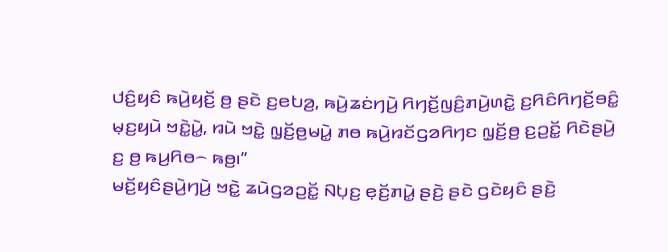ꤓꤢꤨ꤬ꤟꤢꤨ ꤒꤣꤧ꤬ꤟꤢꤩ꤬ ꤥ꤬ ꤔꤢꤧ ꤢ꤬ꤕꤝꤤ꤬, ꤒꤣꤧ꤬ꤘꤢꤦꤚꤣꤧ꤬ ꤖꤚꤢꤩ꤬ꤜꤢꤨ꤬ꤊꤣꤧ꤬ꤛꤢꤧ꤭ ꤢ꤬ꤖꤢꤨꤖꤚꤢꤩ꤬ꤋꤢꤨ꤭ ꤗ꤫ꤢ꤬ꤟꤣꤧ ꤠꤢꤧ꤭ꤣꤧ꤭, ꤙꤣꤧ ꤠꤢꤧ꤭ ꤜ꤫ꤢꤩ꤬ꤥ꤬ꤗꤣꤧ꤭ ꤊꤥ ꤒꤣꤧ꤬ꤙꤢꤩꤞꤤꤖꤚꤢ ꤜ꤫ꤢꤩ꤬ꤥ꤬ ꤢ꤬ꤑꤢꤩ꤭ ꤖꤢꤧꤔꤣꤧ꤬ ꤢ꤬ ꤥ꤬ ꤒꤣ꤬ꤖꤥ꤮ ꤒꤥ꤬꤯”
ꤗꤢꤩ꤬ꤟꤢꤨꤔꤣꤧ꤬ꤚꤣꤧ꤬ ꤠꤢꤧ꤭ ꤘꤣꤧꤞꤤꤑꤢꤩ꤭ ꤡꤝ꤫ꤢ꤬ ꤕ꤫ꤢꤩ꤬ꤊꤣꤧ꤭ ꤔꤢꤧ꤬ ꤔꤢꤧ ꤞꤢꤧꤟꤢꤨ ꤔꤢꤧ꤬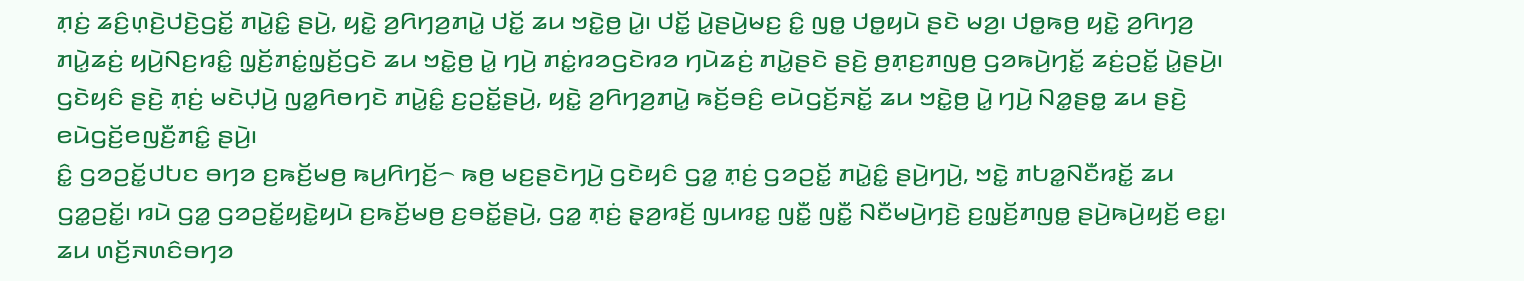ꤊ꤫ꤢꤦ꤬ ꤘꤢꤨ꤬ꤛ꤫ꤢꤧ꤬ꤓꤢꤧ꤬ꤞꤢꤩ꤭ ꤊꤣꤧ꤭ꤢꤨ꤭ ꤔꤣꤧ꤬, ꤟꤢꤧ꤭ ꤤ꤬ꤖꤚꤤ꤬ꤊꤣꤧ꤭ ꤓꤢꤩ꤭ ꤘꤣ ꤠꤢꤧ꤭ꤥ꤬ ꤣꤧ꤭꤯ ꤓꤢꤩ꤭ ꤣꤧ꤭ꤔꤣꤧ꤬ꤗꤢ꤬ ꤢꤨ꤭ ꤜꤥ꤭ ꤓꤥ꤭ꤟꤣꤧ ꤔꤢꤧ ꤗꤤ꤬꤯ ꤓꤥ꤭ꤒꤥ꤬ ꤟꤢꤧ꤭ ꤤ꤬ꤖꤚꤤ꤬ ꤊꤣꤧ꤭ꤘꤢꤦ꤬ ꤟꤣꤧ꤬ꤡꤢ꤬ꤙꤢꤨ꤭ ꤜ꤫ꤢꤩ꤬ꤊꤢꤦ꤭ꤜ꤫ꤢꤩ꤬ꤞꤢꤧ ꤘꤣ ꤠꤢꤧ꤭ꤥ꤬ ꤣꤧ꤭ ꤚꤣꤧ꤬ ꤊꤢꤦ꤭ꤙꤤꤞꤢꤧꤙꤤ ꤚꤣꤧꤘꤢꤦ꤬ ꤊꤣꤧ꤭ꤔꤢꤧ ꤔꤢꤧ꤬ ꤥ꤬ꤊ꤫ꤢ꤬ꤊꤜꤥ꤬ ꤞꤤꤒꤣꤧ꤬ꤚꤢꤩ꤭ ꤘꤢꤦ꤬ꤑꤢꤩ꤭ ꤣꤧ꤭ꤔꤣꤧ꤬꤯ ꤞꤢꤧꤟꤢꤨ ꤔꤢꤧ꤬ ꤊ꤫ꤢꤦ꤬ ꤗꤢꤧꤓ꤫ꤣꤧ꤬ ꤜꤤ꤭ꤖꤥꤚꤢꤧ ꤊꤣꤧ꤭ꤢꤨ꤭ ꤢ꤬ꤑꤢꤩ꤭ꤔꤣꤧ꤬, ꤟꤢꤧ꤭ ꤤ꤬ꤖꤚꤤ꤬ꤊꤣꤧ꤭ ꤒꤢꤩ꤬ꤋꤢꤨ꤬ ꤕꤣꤧꤞꤢꤩ꤬ꤏꤢꤩ꤭ ꤘꤣ ꤠꤢꤧ꤭ꤥ꤬ ꤣꤧ꤭ ꤚꤣꤧ꤬ ꤡꤤ꤭ꤔꤥ꤭ ꤘꤣ ꤔꤢꤧ꤬ ꤕꤣꤧꤞꤢꤩ꤬ꤕꤜꤢꤪ꤬ꤊꤢꤨ꤭ ꤔꤣꤧ꤬꤯
ꤢꤨ꤭ ꤞꤤꤑꤢꤩ꤭ꤓꤝꤢ ꤋꤚꤤ ꤢ꤬ꤒꤢꤩ꤬ꤗꤥ꤬ ꤒꤣ꤬ꤖꤚꤢꤩ꤬꤮ ꤒꤥ꤬ ꤗꤢ꤬ꤔꤢꤧꤚꤣꤧ꤬ ꤞꤢꤧꤟꤢꤨ ꤞꤤ꤭ ꤊ꤫ꤢꤦ꤬ ꤞꤤꤑꤢꤩ꤭ ꤊꤣꤧ꤭ꤢꤨ꤭ ꤔꤣꤧ꤬ꤚꤣꤧ꤬, ꤠꤢꤧ꤭ ꤊꤝꤤ꤭ꤡꤢꤪꤙꤢꤩ꤭ ꤘꤣ ꤞꤤ꤭ꤑꤢꤩ꤭꤯ ꤙꤣꤧ ꤞꤤ꤭ ꤞꤤꤑꤢꤩ꤭ꤟꤢꤧ꤭ꤟꤣꤧ ꤢ꤬ꤒꤢꤩ꤬ꤗꤥ꤬ ꤢ꤬ꤋꤢꤩ꤭ꤔꤣꤧ꤬, ꤞꤤ꤭ ꤊ꤫ꤢꤦ꤬ ꤔ꤫ꤤ꤬ꤙꤢꤩ꤬ ꤜꤣꤙꤢ꤭ ꤜꤢꤪ꤭ ꤜꤢꤪ꤭ ꤡꤢꤪꤗꤣꤧ꤬ꤚꤢꤧ꤬ ꤢ꤬ꤜ꤫ꤢꤩ꤬ꤊꤜꤥ꤭ ꤔꤣꤧ꤬ꤒꤣꤧ꤬ꤟꤢꤩ꤬ ꤕꤢ꤭꤯
ꤘꤣ ꤛꤢꤩ꤬ꤏꤛꤢꤨꤋꤚꤤ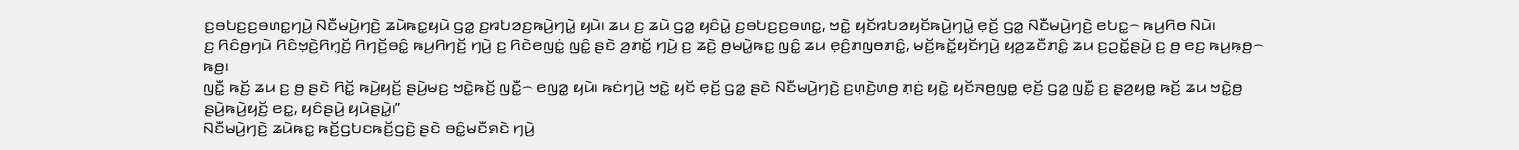ꤢ꤬ꤋꤝꤢ꤬ꤢ꤬ꤋꤛꤢ꤭ꤚꤣꤧ꤬ ꤡꤢꤪꤗꤣꤧ꤬ꤚꤢꤧ꤬ ꤘꤣꤧꤒꤢ꤭ꤟꤣꤧ ꤞꤤ꤭ ꤢ꤬ꤙꤝꤤꤢ꤬ꤒꤣꤧ꤬ꤚꤣꤧ꤭ ꤟꤣꤧ꤯ ꤘꤣ ꤢ꤬ ꤘꤣꤧ ꤞꤤ꤭ ꤟꤢꤨꤣꤧ꤭ ꤢ꤬ꤋꤝꤢ꤬ꤢ꤬ꤋꤛꤢ꤭, ꤠꤢꤧ꤭ ꤟꤢꤩꤙꤝꤤꤟꤢꤩꤒꤣꤧ꤬ꤚꤣꤧ꤭ ꤕ꤫ꤢꤩ꤬ ꤞꤤ꤭ ꤡꤢꤪꤗꤣꤧ꤬ꤚꤢꤧ꤬ ꤕꤝꤢ꤭꤮ ꤒꤣ꤬ꤖꤥ ꤡꤣꤧ꤯
ꤢ꤬ ꤖꤢꤨꤥ꤬ꤚꤣꤧ ꤖꤢꤨꤠ꤫ꤢꤧ꤬ꤖꤚ꤫ꤢꤩ꤬ ꤖꤚꤢꤩ꤬ꤋꤢꤨ꤭ ꤒꤣ꤬ꤖꤚꤢꤩ꤬ ꤚꤣꤧ꤬ ꤢ꤬ ꤖꤢꤧꤕꤜꤢꤦ꤭ ꤜꤢꤨ꤭ ꤔꤢꤧ ꤤ꤬ꤊꤢꤩ꤭ ꤚꤣꤧ꤬ ꤢ꤬ ꤘꤢꤧ꤬ ꤥ꤬ꤗꤣꤧ꤭ꤒꤢ꤭ ꤜꤢꤨ꤭ ꤘꤣ ꤕ꤫ꤢꤨ꤬ꤊꤜꤥꤊꤢꤨ꤭, ꤗꤢꤩ꤬ꤒꤢꤩ꤭ꤟꤢꤩꤚꤣꤧ꤬ ꤟꤤ꤬ꤘꤢꤪꤊꤢꤨ꤭ ꤘꤣ ꤢ꤬ꤑꤢꤩ꤭ꤔꤣꤧ꤬ ꤢ꤬ ꤥ꤬ ꤕꤢ꤬ ꤒꤣ꤬ꤒ꤫ꤥ꤬꤮ ꤒꤥ꤬꤯
ꤜꤢꤪ꤭ ꤒꤢꤩ꤬ ꤘꤣ ꤢ꤬ ꤥ꤬ ꤔꤢꤧ ꤖꤢꤩ꤭ ꤒꤣꤧ꤬ꤟꤢꤩ꤬ ꤔꤣꤧ꤬ꤗꤢ꤬ ꤠꤢꤧ꤭ꤒꤢꤩ꤬ ꤜꤢꤪ꤭꤮ ꤕꤜꤤ꤭ ꤟꤣꤧ꤯ ꤒꤢꤦꤚꤣꤧ꤬ ꤠꤢꤧ꤭ ꤟꤢꤩ ꤕ꤫ꤢꤩ꤬ ꤞꤤ꤭ ꤔꤢꤧ ꤡꤢꤪꤗꤣꤧ꤬ꤚꤢꤧ꤬ ꤢ꤬ꤛ꤫ꤢꤧ꤬ꤛꤥ꤬ ꤊ꤫ꤢꤦ꤬ ꤟꤢꤧ꤭ ꤟꤢꤩꤏꤥ꤬ꤜꤥ꤭ ꤕ꤫ꤢꤩ꤬ ꤞꤤ꤭ ꤜꤢꤪ꤭ ꤢ꤬ ꤔ꤫ꤤ꤬ꤟꤥ꤭ ꤒꤢꤩ꤬ ꤘꤣ ꤠꤢꤧ꤭ꤥ꤬ ꤔꤣꤧ꤬ꤒꤣꤧ꤬ꤟꤢꤩ꤬ ꤕꤢ꤭, ꤟꤢꤨꤔꤣꤧ꤬ ꤟꤣꤧꤔꤣꤧ꤭꤯”
ꤡꤢꤪꤗꤣꤧ꤬ꤚꤢꤧ꤬ ꤘꤣꤧꤒꤢ꤭ ꤒꤢꤩ꤬ꤞꤝꤢꤒꤢꤩ꤬ꤞꤢꤧ꤬ ꤔꤢꤧ ꤋꤢꤨ꤭ꤗꤢꤪꤎꤢꤧ ꤚꤣꤧ꤬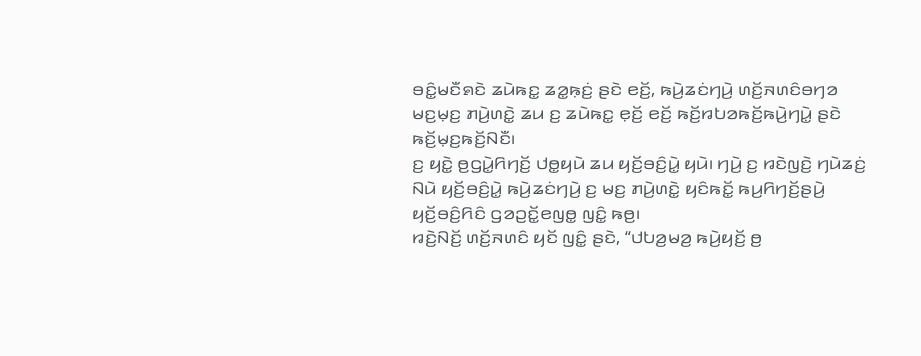ꤋꤢꤨ꤭ꤗꤢꤪꤎꤢꤧ ꤘꤣꤧꤒꤢ꤭ ꤘꤤ꤭ꤒ꤫ꤢꤦ꤬ ꤔꤢꤧ ꤕꤢꤩ꤬, ꤒꤣꤧ꤬ꤘꤢꤦꤚꤣꤧ꤬ ꤛꤢꤩ꤬ꤏꤛꤢꤨꤋꤚꤤ ꤗꤢ꤬ꤗ꤫ꤢ꤬ ꤊꤣꤧ꤬ꤛꤢꤧ꤭ ꤘꤣ ꤢ꤬ ꤘꤣꤧꤒꤢ꤭ ꤕ꤫ꤢꤩ꤬ ꤕꤢꤩ꤬ ꤒꤢꤩ꤬ꤙꤝꤤꤒꤢꤩ꤬ꤒꤣꤧ꤬ꤚꤣꤧ꤭ ꤔꤢꤧ ꤒꤢꤩ꤬ꤗ꤫ꤢ꤬ꤒꤢꤩ꤬ꤡꤢꤪ꤯
ꤢ꤬ ꤟꤢꤧ꤭ ꤥ꤬ꤞꤣꤧ꤭ꤖꤚꤢꤩ꤬ ꤓꤥ꤭ꤟꤣꤧ ꤘꤣ ꤟꤢꤩ꤬ꤋꤢꤨ꤬ꤣꤧ꤭ ꤟꤣꤧ꤯ ꤚꤣꤧ꤬ ꤢ꤬ ꤙꤢꤧꤜꤢꤧ꤬ ꤚꤣꤧꤘꤢꤦ꤬ ꤡꤣꤧ ꤟꤢꤩ꤬ꤋꤢꤨ꤬ꤣꤧ꤭ ꤒꤣꤧ꤬ꤘꤢꤦꤚꤣꤧ꤬ ꤢ꤬ ꤗꤢ꤬ ꤊꤣꤧ꤬ꤛꤢꤧ꤭ ꤟꤢꤨꤒꤢꤩ꤭ ꤒꤣ꤬ꤖꤚꤢꤩ꤬ꤔꤣꤧ꤬ ꤟꤢꤩ꤬ꤋꤢꤨ꤬ꤖꤢꤨ ꤞꤤꤑꤢꤩ꤭ꤕꤜꤥ꤭ ꤜꤢꤨ꤭ ꤒꤥ꤬꤯
ꤙꤢꤧ꤬ꤡꤢꤩ꤬ ꤛꤢꤩ꤬ꤏꤛꤢꤨ ꤟꤢꤩ ꤜꤢꤨ꤭ ꤔꤢꤧ, “ꤓꤝꤤ꤬ꤗꤤ꤬ ꤒꤣꤧ꤬ꤟꤢꤩ꤬ ꤥ꤬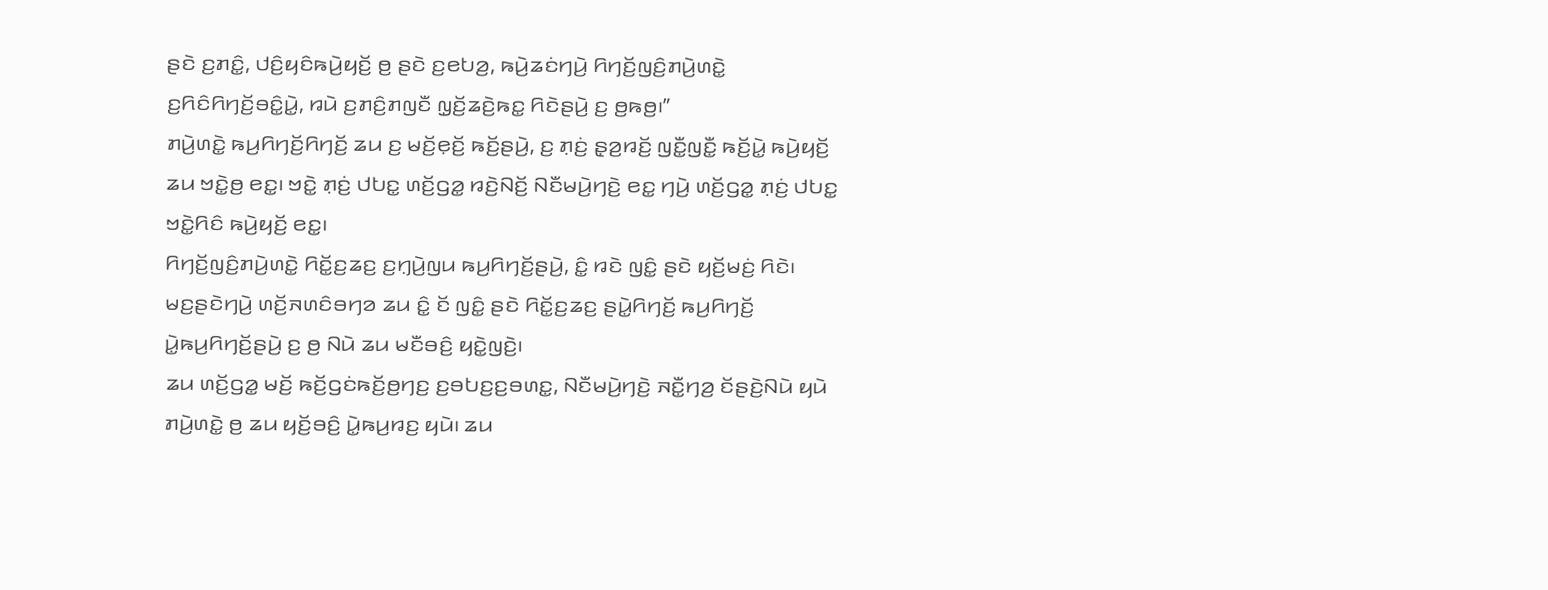ꤔꤢꤧ ꤢ꤬ꤊꤢꤨ꤭, ꤓꤢꤨ꤬ꤟꤢꤨꤒꤣꤧ꤬ꤟꤢꤩ꤬ ꤥ꤬ ꤔꤢꤧ ꤢ꤬ꤕꤝꤤ꤬, ꤒꤣꤧ꤬ꤘꤢꤦꤚꤣꤧ꤬ ꤖꤚꤢꤩ꤬ꤜꤢꤨ꤬ꤊꤣꤧ꤬ꤛꤢꤧ꤭ ꤢ꤬ꤖꤢꤨꤖꤚꤢꤩ꤬ꤋꤢꤨ꤭ꤣꤧ꤭, ꤙꤣꤧ ꤢ꤬ꤊꤢꤨ꤬ꤊꤜꤢꤪ ꤜ꤫ꤢꤩ꤬ꤘꤢꤧ꤬ꤒꤢ꤭ ꤖꤢꤧꤔꤣꤧ꤬ ꤢ꤬ ꤥ꤬ꤒꤥ꤬꤯”
ꤊꤣꤧ꤬ꤛꤢꤧ꤭ ꤒꤣ꤬ꤖꤚꤢꤩ꤬ꤖꤚꤢꤩ꤬ ꤘꤣ ꤢ꤬ ꤗꤢꤩ꤬ꤕ꤫ꤢꤩ꤬ ꤒꤢꤩ꤬ꤔꤣꤧ꤬, ꤢ꤬ ꤊ꤫ꤢꤦ꤬ ꤔ꤫ꤤ꤬ꤙꤢꤩ꤬ ꤜꤢꤪ꤭ꤜꤢꤪ꤭ ꤒꤢꤩ꤬ꤣꤧ꤭ ꤒꤣꤧ꤬ꤟꤢꤩ꤬ ꤘꤣ ꤠꤢꤧ꤭ꤥ꤬ ꤕꤢ꤭꤯ ꤠꤢꤧ꤭ ꤊ꤫ꤢꤦ꤬ ꤓꤝꤢ꤭ ꤛꤢꤩ꤬ꤞꤤ꤭ ꤙꤢꤧ꤬ꤡꤢꤩ꤬ ꤡꤢꤪꤗꤣꤧ꤬ꤚꤢꤧ꤬ ꤕꤢ꤭ ꤚꤣꤧ꤬ ꤛꤢꤩ꤬ꤞꤤ꤭ ꤊ꤫ꤢꤦ꤬ ꤓꤝꤢ꤭ ꤠꤢꤧ꤭ꤖꤢꤨ ꤒꤣꤧ꤬ꤟꤢꤩ꤬ ꤕꤢ꤭꤯
ꤖꤚꤢꤩ꤬ꤜꤢꤨ꤬ꤊꤣꤧ꤬ꤛꤢꤧ꤭ ꤖꤢꤩ꤭ꤢ꤬ꤘꤢ꤬ ꤢ꤬ꤚ꤫ꤣꤧ꤬ꤜꤣ ꤒꤣ꤬ꤖꤚꤢꤩ꤬ꤔꤣꤧ꤬, ꤢꤨ꤭ ꤙꤢꤧ ꤜꤢꤨ꤭ ꤔꤢꤧ ꤟꤢꤩ꤬ꤗꤢꤦ꤬ ꤖꤢꤧ꤯ ꤗꤢ꤬ꤔꤢꤧꤚꤣꤧ꤬ ꤛꤢꤩ꤬ꤏꤛꤢꤨꤋꤚꤤ ꤘꤣ ꤢꤨ꤭ ꤢꤩ ꤜꤢꤨ꤭ ꤔꤢꤧ ꤖꤢꤩ꤭ꤢ꤬ꤘꤢ꤬ ꤔꤣꤧ꤭ꤖꤚꤢꤩ꤬ ꤒꤣ꤬ꤖꤚꤢꤩ꤬ ꤣꤧ꤭ꤒꤣ꤬ꤖꤚꤢꤩ꤬ꤔꤣꤧ꤬ ꤢ꤬ ꤥ꤬ ꤡꤣꤧ ꤘꤣ ꤗꤢꤪꤋꤢꤨ꤬ ꤟꤢꤧ꤭ꤜꤢꤧ꤬꤯
ꤘꤣ ꤛꤢꤩ꤬ꤞꤤ꤭ ꤗꤢꤩ꤬ ꤒꤢꤩ꤬ꤞꤢꤦꤒꤢꤩ꤬ꤥ꤬ꤚꤢ꤬ ꤢ꤬ꤋꤝꤢ꤬ꤢ꤬ꤋꤛꤢ꤭, ꤡꤢꤪꤗꤣꤧ꤬ꤚꤢꤧ꤬ ꤏꤢꤪ꤭ꤚꤤ꤬ ꤢꤩꤔꤢꤧ꤬ꤡꤣꤧ ꤟꤣꤧ ꤊꤣꤧ꤬ꤛꤢꤧ꤭ ꤥ꤬ ꤘꤣ ꤟꤢꤩ꤬ꤋꤢꤨ꤬ ꤣꤧ꤭ꤒꤣ꤬ꤙꤢ꤬ ꤟꤣꤧ꤯ ꤘꤣ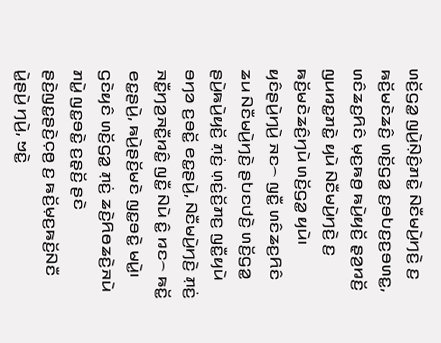ꤛꤢꤩ꤬ꤞꤤ꤭ ꤜꤣꤧ꤬ꤡ꤫ꤢꤨ꤬ꤊꤢꤧ꤭ ꤡꤢꤪꤗꤣꤧ꤬ꤚꤢꤧ꤬ ꤢ꤬ ꤒꤢꤩ꤬ꤗꤢꤧꤘꤢꤨ꤬ ꤛꤢꤩ꤬ꤞꤤ꤭ ꤢ꤬ꤋꤝꤢ꤬ꤢ꤬ꤋꤛꤢ꤭, ꤛꤢꤨꤘꤢ꤬ꤖꤢꤨ ꤗ꤫ꤢ꤬ꤒꤥ꤬ ꤒꤣꤧ꤬ꤟꤢꤩ꤬ ꤔ꤫ꤤ꤬ꤙꤢꤩ꤬ ꤜꤣꤙꤢ꤭ꤊꤢꤧ꤭ ꤟꤣꤧ ꤡꤢꤪꤗꤣꤧ꤬ꤚꤢꤧ꤬ ꤢ꤬ ꤒꤢꤩ꤬ꤗꤢꤧꤘꤢꤨ꤬ꤚꤣꤧ ꤛꤢꤩ꤬ꤞꤤ꤭ ꤟꤣꤧ꤯ ꤟꤢꤨꤔꤣꤧ꤬ꤚꤣꤧ꤬ ꤏꤢ꤮ ꤜꤢꤪ꤭ ꤛꤢꤨꤘꤢ꤬ꤖꤢꤨ ꤘꤣ ꤡꤢꤪꤗꤣꤧ꤬ꤚꤢꤧ꤬ ꤔꤝꤢꤓꤢꤧ꤬ ꤛꤢꤩ꤬ꤞꤤ꤭ ꤔꤣꤧ꤬ꤒꤣꤧ꤬ꤟꤢꤩ꤬ ꤊ꤫ꤢꤦ꤬ ꤛ꤫ꤢꤦ꤬ꤢꤩ꤬ꤊꤢ꤬ ꤜꤢꤪ꤭ꤟꤣꤧ ꤋꤚꤤ ꤢ꤬ꤋꤢꤩ꤭ ꤕꤢ꤭ꤔꤣꤧ꤬, ꤡꤢꤪꤗꤣꤧ꤬ꤚꤢꤧ꤬ ꤊ꤫ꤢꤦ꤬ ꤏꤢꤪ꤭ꤚꤤ꤬ꤏꤢꤪ꤭ꤙꤢꤨ꤭ ꤜꤢꤪ꤭ ꤡꤣꤧ ꤢꤨ꤭ ꤙꤢ꤮ ꤒꤢꤩ꤭ ꤕꤢ꤭ꤔꤣꤧ꤬, ꤒꤣꤧ꤬ꤔꤢꤩ꤬ꤗꤢꤧ ꤜꤢ꤭ꤋꤢꤧ꤭ ꤗꤣꤧ꤭꤯
ꤞꤢꤧꤟꤢꤨ ꤛꤢꤩ꤬ꤞꤤ꤭ ꤊ꤫ꤢꤦ꤬ ꤘꤢꤧ꤬ꤖꤥꤘꤢꤧ꤬ꤏꤣꤧ ꤊꤣꤧ꤭ ꤜꤢ꤭ꤋꤢꤧ꤭ ꤢ꤬ꤔ꤫ꤢꤩ꤬ ꤔꤢꤧ ꤔꤢꤧ꤬ꤜꤢ꤭ꤔꤢꤧ꤬ꤍ꤫ꤥ꤬ ꤢ꤬ ꤒꤢꤩ꤬ꤗ꤫ꤢ꤬ꤒꤢꤩ꤬ꤡꤢꤪ ꤣꤧ꤭ꤔꤣꤧ꤬ ꤚꤣꤧ꤬, ꤠꤢꤧ꤭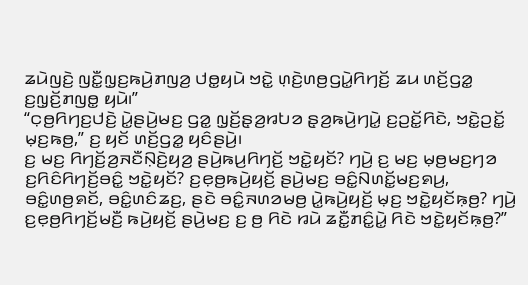ꤘꤣꤧꤜꤢꤧ꤬ ꤜꤢꤪ꤭ꤜ꤫ꤢ꤬ꤒꤣꤧ꤬ꤊꤜꤤ꤬ ꤓꤥ꤭ꤟꤣꤧ ꤠꤢꤧ꤭ ꤛ꤫ꤢꤧ꤬ꤛꤥ꤬ꤞꤣꤧ꤭ꤖꤚꤢꤩ꤬ ꤘꤣ ꤛꤢꤩ꤬ꤞꤤ꤭ ꤢ꤬ꤜ꤫ꤢꤩ꤬ꤊꤜꤥ꤭ ꤟꤣꤧ꤯”
“ꤍ꤫ꤥ꤬ꤖꤚꤢ꤬ꤓꤢꤧ꤬ ꤣꤧ꤭ꤔꤣꤧ꤬ꤗꤢ꤬ ꤞꤤ꤭ ꤜ꤫ꤢꤩ꤬ꤔ꤫ꤤ꤬ꤙꤝꤤ ꤔ꤫ꤤ꤬ꤒꤣꤧ꤬ꤚꤣꤧ꤭ ꤢ꤬ꤑꤢꤩ꤭ꤖꤢꤧ, ꤠꤢꤧ꤭ꤑꤢꤩ꤭ ꤗ꤫ꤢ꤬ꤒꤥ꤬,” ꤢ꤬ ꤟꤢꤩ ꤛꤢꤩ꤬ꤞꤤ꤭ ꤟꤢꤨꤔꤣꤧ꤬꤯
ꤢ꤬ ꤗꤢ꤬ ꤖꤚꤢꤩ꤬ꤤ꤬ꤏꤢꤪꤡ꤫ꤢꤧ꤬ꤟꤤ꤬ ꤔꤣꤧ꤬ꤒꤣ꤬ꤖꤚꤢꤩ꤬ ꤠꤢꤧ꤭ꤟꤢꤩ? ꤚꤣꤧ꤬ ꤢ꤬ ꤗꤢ꤬ ꤗ꤫ꤥ꤬ꤗꤢ꤬ꤚꤤ ꤢ꤬ꤖꤢꤨꤖꤚꤢꤩ꤬ꤋꤢꤨ꤭ ꤠꤢꤧ꤭ꤟꤢꤩ? ꤢ꤬ꤕ꤫ꤥ꤬ꤒꤣꤧ꤬ꤟꤢꤩ꤬ ꤔꤣꤧ꤬ꤗꤢ꤬ ꤋꤢꤨ꤭ꤡꤛꤢꤩ꤭ꤗꤢ꤬ꤎꤣ꤬, ꤋꤢꤨ꤭ꤛꤥ꤬ꤎꤢꤩ, ꤋꤢꤨ꤭ꤛꤢꤨꤘꤢ꤬, ꤔꤢꤧ ꤋꤢꤨ꤭ꤏꤛꤤꤗꤥ꤬ ꤣꤧ꤭ꤒꤣꤧ꤬ꤟꤢꤩ꤬ ꤗ꤫ꤢ꤬ ꤠꤢꤧ꤭ꤟꤢꤩꤒ꤫ꤥ꤬? ꤚꤣꤧ꤬ ꤢ꤬ꤕ꤫ꤥ꤬ꤖꤚꤢꤩ꤬ꤗꤢꤪ꤬ ꤒꤣꤧ꤬ꤟꤢꤩ꤬ ꤔꤣꤧ꤬ꤗꤢ꤬ ꤢ꤬ ꤥ꤬ ꤖꤢꤧ ꤙꤣꤧ ꤘꤢꤪ꤭ꤊꤢꤨ꤭ꤣꤧ꤭ ꤖꤢꤧ ꤠꤢꤧ꤭ꤟꤢꤩꤒ꤫ꤥ꤬?”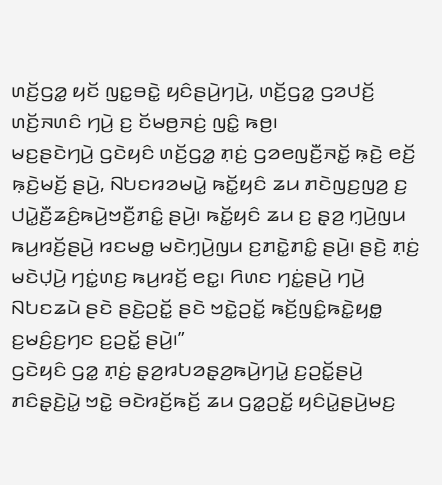ꤛꤢꤩ꤬ꤞꤤ꤭ ꤟꤢꤩ ꤜꤢ꤭ꤋꤢꤧ꤭ ꤟꤢꤨꤔꤣꤧ꤬ꤚꤣꤧ꤬, ꤛꤢꤩ꤬ꤞꤤ꤭ ꤞꤤꤓꤢꤩ꤬ ꤛꤢꤩ꤬ꤏꤛꤢꤨ ꤚꤣꤧ꤬ ꤢ꤬ ꤢꤩꤗꤥ꤬ꤏꤢꤦ꤬ ꤜꤢꤨ꤭ ꤒꤥ꤬꤯
ꤗꤢ꤬ꤔꤢꤧꤚꤣꤧ꤬ ꤞꤢꤧꤟꤢꤨ ꤛꤢꤩ꤬ꤞꤤ꤭ ꤊ꤫ꤢꤦ꤬ ꤞꤤꤕꤜꤢꤪ꤬ꤏꤢꤩ꤭ ꤒ꤫ꤢꤧ꤬ ꤕꤢꤩ꤬ ꤒ꤫ꤢꤧ꤬ꤗꤢꤩ꤬ ꤔꤣꤧ꤬, ꤡꤝꤢꤙꤤꤗꤣꤧ꤭ ꤒꤢꤩ꤭ꤟꤢꤨ ꤘꤣ ꤊꤢꤧꤜꤢ꤬ꤜꤤ꤬ ꤢ꤬ ꤓꤣꤧ꤭ꤢꤪ꤬ꤘꤢꤨ꤬ꤒꤣꤧ꤬ꤠꤢꤪ꤬ꤊꤢꤨ꤭ ꤔꤣꤧ꤬꤯ ꤒꤢꤩ꤭ꤟꤢꤨ ꤘꤣ ꤢ꤬ ꤔ꤫ꤤ꤬ ꤚ꤫ꤣꤧ꤬ꤜꤣ ꤒꤣ꤬ꤙꤢꤩ꤬ꤔꤣꤧ꤬ ꤙꤢꤗꤥ꤭ ꤗꤢꤧꤚ꤫ꤣꤧ꤬ꤜꤣ ꤢ꤬ꤊꤢꤧ꤭ꤊꤢꤨ꤭ ꤔꤣꤧ꤬꤯ ꤔꤢꤧ꤬ ꤊ꤫ꤢꤦ꤬ ꤗꤢꤧꤓ꤫ꤣꤧ꤬ ꤚꤢꤦ꤭ꤛꤢ꤬ ꤒꤣ꤬ꤙꤢꤩ꤬ ꤕꤢ꤭꤯ ꤖꤛꤢ ꤚꤢꤦ꤭ꤔꤣꤧ꤬ ꤚꤣꤧ꤬ ꤡꤝꤢꤘꤣꤧ ꤔꤢꤧ ꤔꤢꤧ꤬ꤑꤢꤩ꤭ ꤔꤢꤧ ꤠꤢꤧ꤭ꤑꤢꤩ꤭ ꤒꤢꤩ꤬ꤜꤢꤨ꤭ꤒꤢꤧ꤭ꤟꤥ꤭ ꤢ꤬ꤗꤢꤨ꤬ꤢ꤬ꤚꤢ ꤢ꤬ꤑꤢꤩ꤭ ꤔꤣꤧ꤬꤯”
ꤞꤢꤧꤟꤢꤨ ꤞꤤ꤭ ꤊ꤫ꤢꤦ꤬ ꤔ꤫ꤤ꤬ꤙꤝꤤꤔ꤫ꤤ꤬ꤒꤣꤧ꤬ꤚꤣꤧ꤭ ꤢ꤬ꤑꤢꤩ꤭ꤔꤣꤧ꤬ ꤊꤢꤨꤔ꤫ꤢꤧ꤬ꤣꤧ꤭ ꤠꤢꤧ꤭ ꤋꤢꤧꤙꤢꤩ꤬ꤒꤢꤩ꤬ ꤘꤣ ꤞꤤ꤭ꤑꤢꤩ꤭ ꤟꤢꤨꤣꤧ꤭ꤔꤣꤧ꤬ꤗꤢ꤬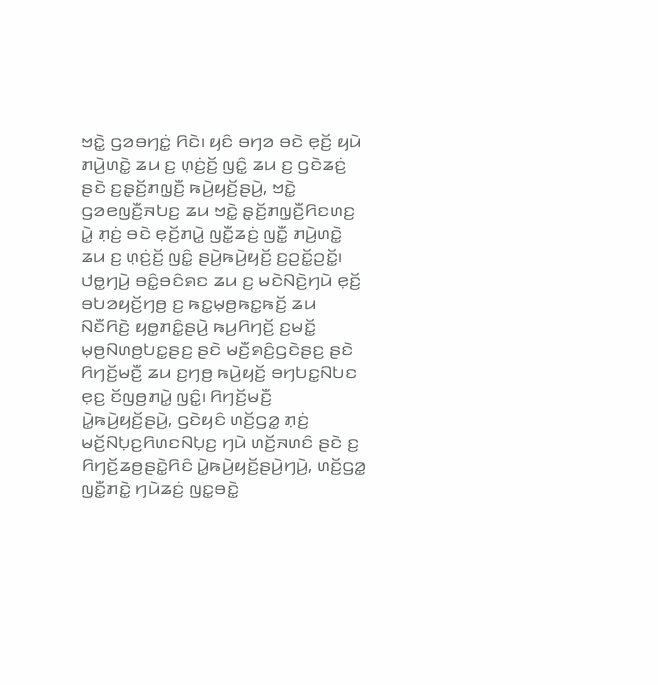ꤠꤢꤧ꤭ ꤞꤤꤋꤚꤢꤦ꤭ ꤖꤢꤧ꤯ ꤟꤢꤨ ꤋꤚꤤ ꤋꤢꤧ ꤕ꤫ꤢꤩ꤬ ꤟꤣꤧ ꤊꤣꤧ꤬ꤛꤢꤧ꤭ ꤘꤣ ꤢ꤬ ꤛ꤫ꤢꤦ꤬ꤢꤩ꤬ ꤜꤢꤨ꤭ ꤘꤣ ꤢ꤬ ꤞꤢꤧꤘꤢꤦ꤬ ꤔꤢꤧ ꤢ꤬ꤔ꤫ꤢꤩ꤬ꤊꤜ꤫ꤢꤪ꤬ ꤒꤣꤧ꤬ꤟꤢꤩ꤬ꤔꤣꤧ꤬, ꤠꤢꤧ꤭ ꤞꤤꤕꤜꤢꤪ꤬ꤏꤝꤢ꤬ ꤘꤣ ꤠꤢꤧ꤭ ꤔ꤫ꤢꤩ꤬ꤊꤜ꤫ꤢꤪ꤬ꤖꤢꤛꤢ꤬ ꤣꤧ꤭ ꤊ꤫ꤢꤦ꤬ ꤋꤢꤧ ꤕ꤫ꤢꤩ꤬ꤊꤣꤧ꤭ ꤜꤢꤪ꤭ꤘꤢꤦ꤬ ꤜꤢꤪ꤭ ꤊꤣꤧ꤬ꤛꤢꤧ꤭ ꤘꤣ ꤢ꤬ ꤛ꤫ꤢꤦ꤬ꤢꤩ꤬ ꤜꤢꤨ꤭ ꤔꤣꤧ꤬ꤒꤣꤧ꤬ꤟꤢꤩ꤬ ꤢ꤬ꤑꤢꤩ꤭ꤑꤢꤩ꤭꤯
ꤓꤥ꤭ꤚꤣꤧ꤬ ꤋꤢꤨ꤭ꤋꤢꤨꤎꤢ ꤘꤣ ꤢ꤬ ꤗꤢꤧꤡꤢꤧ꤬ꤚꤣꤧ ꤕ꤫ꤢꤩ꤬ ꤋꤝꤤꤟꤢꤩ꤬ꤚꤥ꤬ ꤢ꤬ ꤒꤢ꤭ꤗ꤫ꤥ꤬ꤒꤢ꤭ꤒꤢꤩ꤬ ꤘꤣ ꤡꤢꤪꤖꤢꤧ꤬ ꤟꤥ꤭ꤊꤢꤨ꤭ꤔꤣꤧ꤬ ꤒꤣ꤬ꤖꤚꤢꤩ꤬ ꤢ꤬ꤗꤢꤩ꤭ ꤗ꤫ꤥ꤬ꤡꤛꤥ꤬ꤝꤢ꤭ꤔꤢ꤬ ꤔꤢꤧ ꤗꤢꤪ꤬ꤎꤢꤨ꤬ꤞꤢꤧꤔꤢ꤬ ꤔꤢꤧ ꤖꤚꤢꤩ꤬ꤗꤢꤪ꤬ ꤘꤣ ꤢ꤬ꤚꤥ꤬ ꤒꤣꤧ꤬ꤟꤢꤩ꤬ ꤋꤚꤝꤢ꤭ꤡꤝꤢ ꤕ꤫ꤢ꤬ ꤢꤩꤜꤥ꤬ꤊꤣꤧ꤭ ꤜꤢꤨ꤭꤯ ꤖꤚꤢꤩ꤬ꤗꤢꤪ꤬ ꤣꤧ꤭ꤒꤣꤧ꤬ꤟꤢꤩ꤬ꤔꤣꤧ꤬, ꤞꤢꤧꤟꤢꤨ ꤛꤢꤩ꤬ꤞꤤ꤭ ꤊ꤫ꤢꤦ꤬ ꤗꤢꤩ꤬ꤡꤝ꤫ꤢ꤬ꤖꤛꤢꤡꤝ꤫ꤢ꤬ ꤚꤣꤧ ꤛꤢꤩ꤬ꤏꤛꤢꤨ ꤔꤢꤧ ꤢ꤬ ꤖꤚꤢꤩ꤬ꤘꤥ꤬ꤔꤢꤧ꤭ꤖꤢꤨ ꤣꤧ꤭ꤒꤣꤧ꤬ꤟꤢꤩ꤬ꤔꤣꤧ꤬ꤚꤣꤧ꤬, ꤛꤢꤩ꤬ꤞꤤ꤭ ꤜꤢꤪ꤭ꤊꤢꤧ꤭ ꤚꤣꤧꤘꤢꤦ꤬ ꤜꤢ꤭ꤋꤢꤧ꤭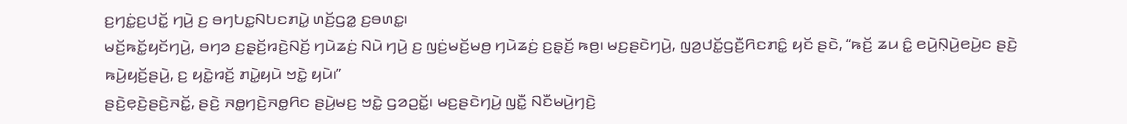ꤢ꤬ꤚꤢꤦ꤭ꤢ꤬ꤓꤢꤩ꤭ ꤚꤣꤧ꤬ ꤢ꤬ ꤋꤚꤝꤢ꤭ꤡꤝꤢꤊꤣꤧ꤭ ꤛꤢꤩ꤬ꤞꤤ꤭ ꤢ꤬ꤋꤛꤢ꤭꤯
ꤗꤢꤩ꤬ꤒꤢꤩ꤭ꤟꤢꤩꤚꤣꤧ꤬, ꤋꤚꤤ ꤢ꤬ꤔ꤫ꤢꤩ꤬ꤙꤢꤧ꤬ꤡꤢꤩ꤬ ꤚꤣꤧꤘꤢꤦ꤬ ꤡꤣꤧ ꤚꤣꤧ꤬ ꤢ꤬ ꤜꤢꤦ꤬ꤗꤢꤩ꤬ꤗꤥ꤬ ꤚꤣꤧꤘꤢꤦ꤬ ꤢ꤬ꤔ꤫ꤢꤩ꤬ ꤒꤥ꤬꤯ ꤗꤢ꤬ꤔꤢꤧꤚꤣꤧ꤬, ꤜꤤ꤬ꤓꤢꤩ꤭ꤞꤢꤪ꤬ꤖꤢꤊꤢꤨ꤭ ꤟꤢꤩ ꤔꤢꤧ, “ꤒꤢꤩ꤬ ꤘꤣ ꤢꤨ꤭ ꤕꤣꤧ꤬ꤡ꤫ꤣꤧ꤬ꤕꤣꤧ꤬ꤢ ꤔꤢꤧ꤬ ꤒꤣꤧ꤬ꤟꤢꤩ꤬ꤔꤣꤧ꤬, ꤢ꤬ ꤟꤢꤧ꤭ꤙꤢꤩ꤬ ꤊꤣꤧ꤭ꤟꤣꤧ ꤠꤢꤧ꤭ ꤟꤣꤧ꤯”
ꤔꤢꤧ꤬ꤕ꤫ꤢꤧ꤬ꤔꤢꤧ꤬ꤏꤢꤩ꤭, ꤔꤢꤧ꤬ ꤏꤥ꤭ꤚꤢꤧ꤬ꤏꤥ꤭ꤖꤢ ꤔꤣꤧ꤬ꤗꤢ꤬ ꤠꤢꤧ꤭ ꤞꤤꤑꤢꤩ꤭꤯ ꤗꤢ꤬ꤔꤢꤧꤚꤣꤧ꤬ ꤜꤢꤪ꤭ ꤡꤢꤪꤗꤣꤧ꤬ꤚꤢꤧ꤬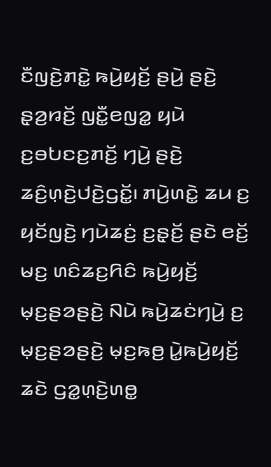ꤢꤪꤜꤢꤧ꤬ꤊꤢꤧ꤭ ꤒꤣꤧ꤬ꤟꤢꤩ꤬ ꤔꤣꤧ꤬ ꤔꤢꤧ꤬ ꤔ꤫ꤤ꤬ꤙꤢꤩ꤬ ꤜꤢꤪ꤭ꤕꤜꤤ꤭ ꤟꤣꤧ ꤢ꤬ꤋꤝꤢꤢ꤬ꤊꤢꤩ꤬ ꤚꤣꤧ꤬ ꤔꤢꤧ꤬ ꤘꤢꤨ꤬ꤛ꤫ꤢꤧ꤬ꤓꤢꤧ꤬ꤞꤢꤩ꤭꤯ ꤊꤣꤧ꤬ꤛꤢꤧ꤭ ꤘꤣ ꤢ꤬ ꤟꤢꤩꤜꤢꤧ꤬ ꤚꤣꤧꤘꤢꤦ꤬ ꤢ꤬ꤔ꤫ꤢꤩ꤬ ꤔꤢꤧ ꤕꤢꤩ꤬ ꤗꤢ꤬ ꤛꤢꤨꤘꤢ꤬ꤖꤢꤨ ꤒꤣꤧ꤬ꤟꤢꤩ꤬ ꤗ꤫ꤢ꤬ꤔꤤꤔꤢꤧ꤬ ꤡꤣꤧ ꤒꤣꤧ꤬ꤘꤢꤦꤚꤣꤧ꤬ ꤢ꤬ ꤗ꤫ꤢ꤬ꤔꤤꤔꤢꤧ꤬ ꤗ꤫ꤢ꤬ꤒꤥ꤬ ꤣꤧ꤭ꤒꤣꤧ꤬ꤟꤢꤩ꤬ ꤘꤢꤧ ꤞꤤ꤭ꤛ꤫ꤢꤧ꤬ꤛꤥ꤭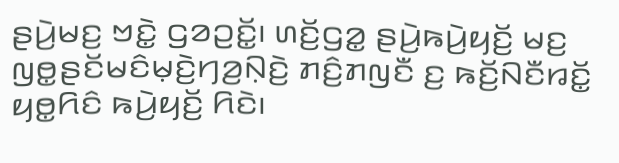ꤔꤣꤧ꤬ꤗꤢ꤬ ꤠꤢꤧ꤭ ꤞꤤꤑꤢꤩ꤭꤯ ꤛꤢꤩ꤬ꤞꤤ꤭ ꤔꤣꤧ꤬ꤒꤣꤧ꤬ꤟꤢꤩ꤬ ꤗꤢ꤬ ꤜꤥ꤭ꤔꤢꤩꤗꤢꤨꤗ꤫ꤢꤧ꤬ꤚꤤ꤬ꤡ꤫ꤢꤧ꤬ ꤊꤢꤨ꤬ꤊꤜꤢꤪ ꤢ꤬ ꤒꤢꤩ꤬ꤡꤢꤪꤙꤢꤩ꤭ ꤟꤥ꤭ꤖꤢꤨ ꤒꤣꤧ꤬ꤟꤢꤩ꤬ ꤖꤢꤧ꤯